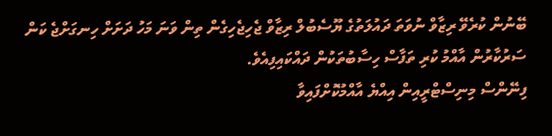ބޭނުން ކުރެވޭ ރިޒާވް ނުވަތަ ދައުލަތުގެ ޔޫސެބުލް ރިޒާވް ޖެހިޖެހިގެން ތިން ވަނަ މަހު ދަށަށް ހިނގަށްޖެ ކަން ސަރުކާރުން އާއްމު ކުރި ތަފާސް ހިސާބުތަކުން ދައްކައިފިއެވެ.
ފިނޭންސް މިނިސްޓްރީއިން އިއްޔެ އާއްމުކޮށްފައިވާ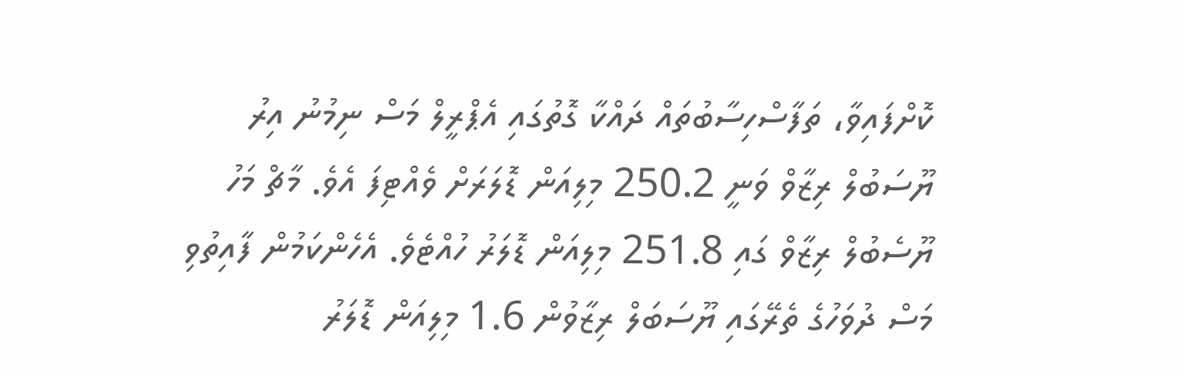ކޮށްފައިވާ، ތަފާސްހިސާބުތައް ދައްކާ ގޮތުގައި އެޕްރީލް މަސް ނިމުނު އިރު ޔޫސަބުލް ރިޒާވް ވަނީ 250.2 މިލިއަން ޑޮލަރަށް ވެއްޓިފަ އެވެ. މާޗް މަހު ޔޫސެބުލް ރިޒާވް ގައި 251.8 މިލިއަން ޑޮލަރު ހުއްޓެވެ. އެހެންކަމުން ފާއިތުވި މަސް ދުވަހުގެ ތެރޭގައި ޔޫސަބަލް ރިޒާވުން 1.6 މިލިއަން ޑޮލަރު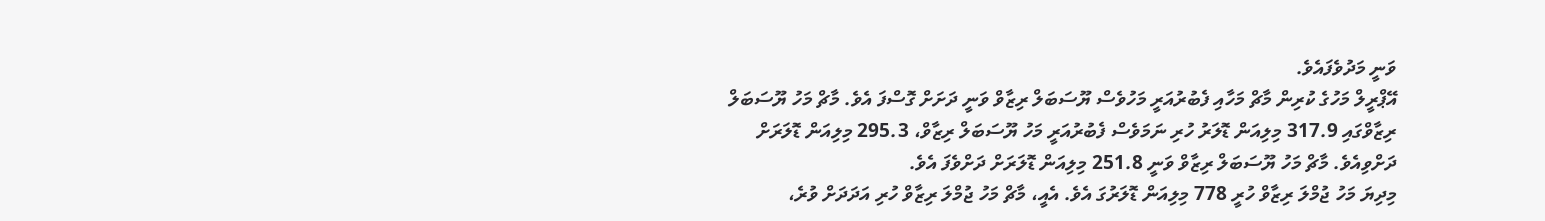ވަނީ މަދުވެފައެވެ.
އޭޕްރީލް މަހުގެ ކުރިން މާޗް މަހާއި ފެބުރުއަރީ މަހުވެސް ޔޫސަބަލް ރިޒާވް ވަނީ ދަށަށް ގޮސްފަ އެވެ. މާޗް މަހު ޔޫސަބަލް ރިޒާވްގައި 317.9 މިލިއަން ޑޮލަރު ހުރި ނަމަވެސް ފެބުރުއަރީ މަހު ޔޫސަބަލް ރިޒާވް، 295.3 މިލިއަން ޑޮލަރަށް ދަށްވިއެވެ. މާޗް މަހު ޔޫސަބަލް ރިޒާވް ވަނީ 251.8 މިލިއަން ޑޮލަރަށް ދަށްވެފަ އެވެ.
މިދިޔަ މަހު ޖުމްލަ ރިޒާވް ހުރީ 778 މިލިއަން ޑޮލަރުގަ އެވެ. އެއީ، މާޗް މަހު ޖުމްލަ ރިޒާވް ހުރި އަދަދަށް ވުރެ،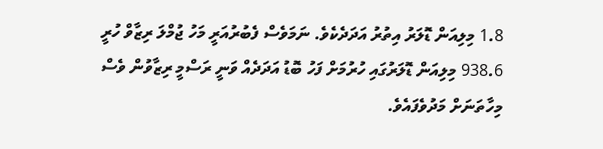1.8 މިލިއަން ޑޮލަރު އިތުރު އަދަދެކެވެ. ނަމަވެސް ފެބުރުއަރީ މަހު ޖުމްލަ ރިޒާވް ހުރީ 938.6 މިލިއަން ޑޮލަރުގައި ހުރުމަށް ފަހު ބޮޑު އަދަދެއް ވަނީ ރަސްމީ ރިޒާވުން ވެސް މިހާތަނަށް މަދުވެފައެވެ.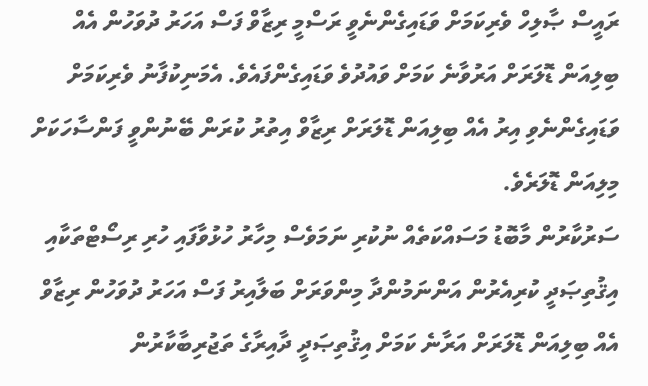ރައީސް ޞާލިހް ވެރިކަމަށް ވަޑައިގެންނެވީ ރަސްމީ ރިޒާވް ފަސް އަހަރު ދުވަހުން އެއް ބިލިއަން ޑޮލަރަށް އަރުވާނެ ކަމަށް ވައުދުވެ ވަޑައިގެންފައެވެ. އެމަނިކުފާނު ވެރިކަމަށް ވަޑައިގެންނެވި އިރު އެއް ބިލިއަން ޑޮލަރަށް ރިޒާވް އިތުރު ކުރަން ބޭނުންވީ ފަންސާހަކަށް މިލިއަން ޑޮލަރެވެ.
ސަރުކާރުން މާބޮޑު މަސައްކަތެއް ނުކުރި ނަމަވެސް މިހާރު ހުޅުވާފައި ހުރި ރިސޯޓްތަކާއި އިޤުތިޞަދީ ކުރިއެރުން އަންނަމުންދާ މިންވަރަށް ބަލާއިރު ފަސް އަހަރު ދުވަހުން ރިޒާވް އެއް ބިލިއަން ޑޮލަރަށް އަރާނެ ކަމަށް އިޤުތިޞަދީ ދާއިރާގެ ތަޖުރިބާކާރުން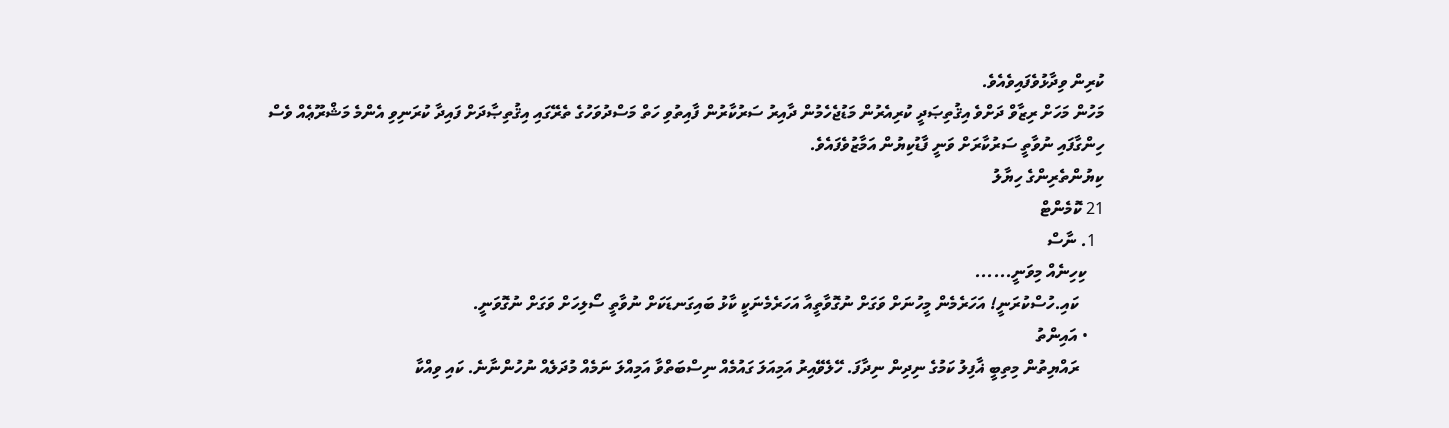ކުރިން ވިދާޅުވެފައިވެއެވެ.
މަހުން މަހަށް ރިޒާވް ދަށްވެ އިޤުތިޞަދީ ކުރިއެރުން މަޑުޖެހެމުން ދާއިރު ސަރުކާރުން ފާއިތުވި ހަތް މަސްދުވަހުގެ ތެރޭގައި އިޤުތިޞާދަށް ފައިދާ ކުރަނިވި އެންމެ މަޝްރޫޢެއް ވެސް ހިންގާފައި ނުވާތީ ސަރުކާރަށް ވަނީ ފާޑުކިޔުން އަމާޒުވެފައެވެ.
ކިޔުންތެރިންގެ ހިޔާލު
21 ކޮމެންޓް
  1. ނާސް
    ކިހިނެއް މިވަނީ......
      ކައި.ހުސްކުރަނީ! އަހަރެމެން މީހުނަށް ވަގަށް ނުގޮވާތީއާ އަހަރެމެނަކީ ކާޅު ބައިގަނޑަކަށް ނުވާތީ ސޯލިހަށް ވަގަށް ނުގޮވަނީ.
    • އައިންތު
      ރައްޔިތުން މިތިބީ ޣާފިލު ކަމުގެ ނިދިން ނިދާފަ. ހޭލެވޭއިރު އަމިއަލަ ގައުމެއް ނިސްބަތްވާ އަމިއްލަ ނަމެއް މުދަލެއް ނުހުންނާނެ. ކައި ވިއްކާ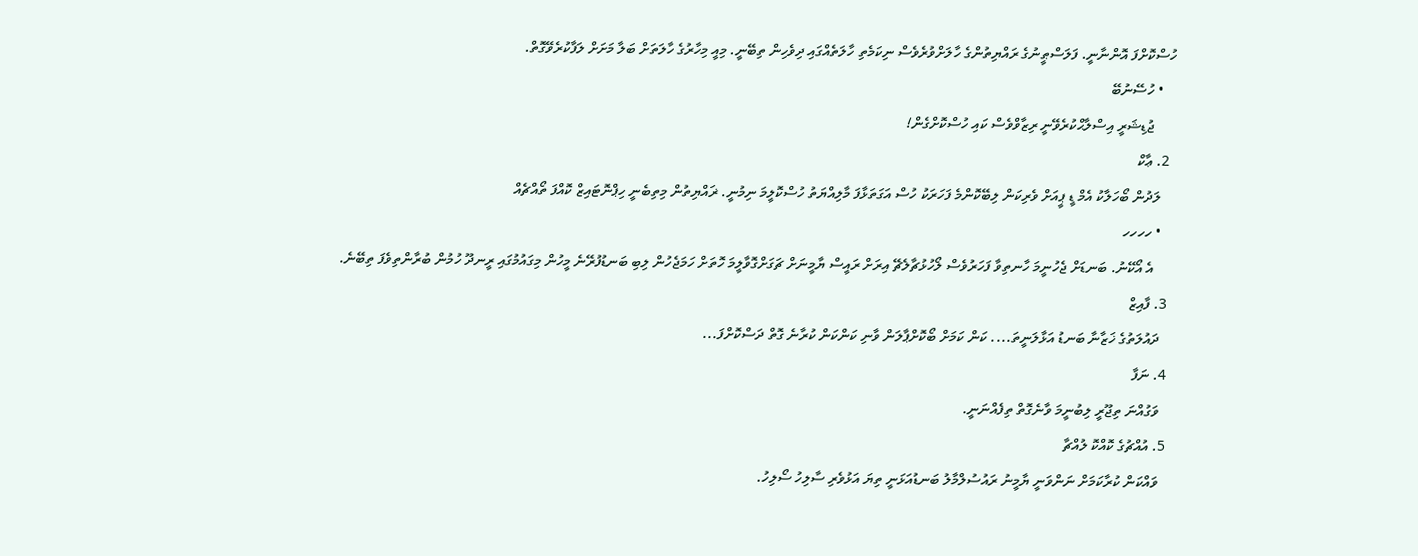ހުސްކޮށްފަ އޮންނާނީ. ފަލަސްޠީނުގެ ރައްޔިތުންގެ ހާލަށްވުރެވެސް ނިކަމެތި ހާލަތެއްގައި ދިވެހިން ތިބޭނީ. މިއީ މިހާރުގެ ހާލަތަށް ބަލާ މަށަށް ލަފާކުރެވޭގޮތް.
    • ހުސޭނުބޭ
      ޖުޑިޝަރީ އިސްލާޙްކުރެވޭނީ ރިޒާވްވެސް ކައި ހުސްކޮށްގެން!
  2. ޢާކް
    ލަދުން ބޯހަލާކު އެމް ޑީ ޕީއަށް ވެރިކަން ލިބޭކޮންމެ ފަހަރަކު ހުސް އަގަތަޅާފަ މާލިއްޔަތު ހުސްކޮލީމަ ނިމުނީ. ޜައްޔިތުން މިތިބެނީ ހިޕްނޮޓައިޒް ކޮއްފަ ތޯއްޗެއް
    • ހހހހ
      އެ އޯކޭނު. ބަނޑަށް ޖެހުނީމަ ހާނތިވާ ފަހަރުވެސް ލޯހުޅުޗާލެޗޭ އިރަށް ރައީސް ޔާމީނަށް ޗަގަށްގޮވާލީމަ ހޮތަށް ހަމަޖެހުން ލިބި ބަނޑުފުރޭނެ މީހުން މިގައުމުގައި ރީނދޫ ހުމުން ބުރާންތިވެފަ ތިބޭނެ.
  3. ފާއިޒް
    ދައުލަތުގެ ޚަޒާނާ ބަނޑު އަޅާލަނީތަ.... ކަން ކަމަށް ބޯކޮށްޕާލަން ވާނި ކަންކަން ކުރާނެ ގޮތް ދަސްކޮށްފަ...
  4. ނަފާ
    ވަގުއްނަ ތިޖޫރީ ލިބުނީމަ ވާނެގޮތް ތިފެއްނަނީ.
  5. އުއްޗުގެ ކޮއްކޮ ލުއްޗާ
    ވައްކަން ކުރާކަމަށް ނަންވަނީ ޔާމީނު ރައުސުލްމާލު ބަނޑުއަޅަނީ ތިޔަ އަޅުވެރި ސާލިހު ސޯލިހު.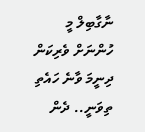ނާގާބިލް މީ ހުންނަށް ވެރިކަން ދިނީމަ ވާނެ ހައެތި ތިވަނީ.. ދެން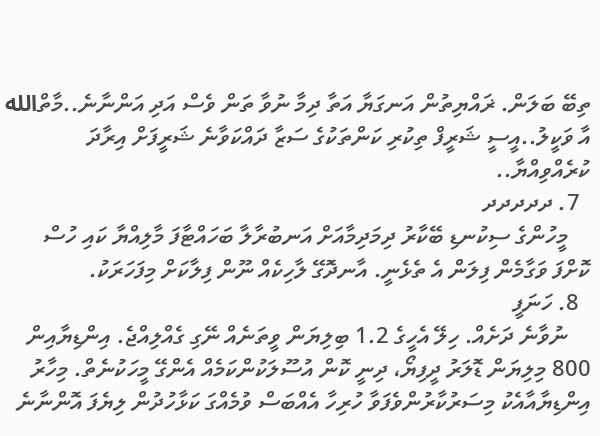ތިބޭ ބަލަން. ޜައްޔިތުން އަނގަޔާ އަތާ ދިމާ ނުވާ ތަން ވެސް އަދި އަންނާނެ..މާތްالله އާ ވަކީލު..އީސީ ޝަރީފް ތިކުރި ކަންތަކުގެ ސަޒާ ދައްކަވާނެ ޝަރީފަށް އިރާދަ ކުރެއްވިއްޔާ..
  7. ދދދދދ
    މީހުންގެ ސިކުނޑި ބޭކާރު ދިމަދިމާއަށް އަނބުރާލާ ބަހައްޓާފަ މާލިއްޔާ ކައި ހުސް ކޮށްފަ ވަގާމެން ފިލަން އެ ތެޅެނީ. އާނދޮގޭ ލާހިކެއް ނޫން ފިލާކަށް މިފަހަރަކު.
  8. ހަނަފީ
    ނުވާނެ ދަށެއް. ހިލޭ އެހީގެ 1.2 ބިލިޔަން ވީތަނެއް ނޭގި ގެއްލިއްޖެ. އިންޑިޔާއިން 800 މިލިޔަން ޑޮލަރު ދީފިޔޯ، ދިނީ ކޮން އުސޫލަކުންކަމެއް އެންގޭ މީހަކުނެތް. މިހާރު އިންޑިޔާއާއެކު މިސަރުކާރުންވެފަވާ ހުރިހާ އެއްބަސް ވުމެއްގަ ކަޅާހުދުން ލިޔެފަ އޮންނާނެ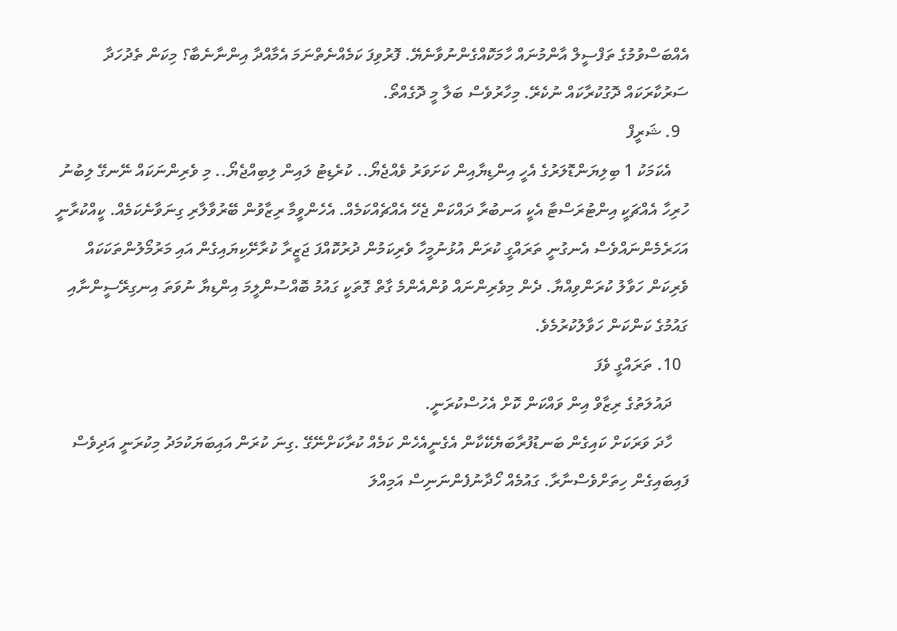އެއްބަސްވުމުގެ ތަފްސީލް އާންމުނައް ހާމަކޮއްގެންނުވާނެޔޭ. ފޮރުވިފަ ކަމެއްނެތްނަމަ އެމާއްދާ އިންނާނެބާ؟ މިކަން ތެދުހަދާ ސަރުކާރަކައް ދޮގުކުރާކައް ނުކެރޭ. މިހާރުވެސް ބަލާ މީ ދޮގެއްތޯ.
  9. ޝަރީފް
    އެކަމަކު 1 ބިލިޔަންޑޮލަރުގެ އެހީ އިންޑިޔާއިން ކަށަވަރު ވެއްޖެޔޯ.. ކުރެޑިޓު ލައިން ލިބިއްޖެޔޯ.. މި ވެރިންނަކައް ނޭނގޭ ލިބުނު ހުރިހާ އެއްޗަކީ އިންޓުރަސްޓާ އެކީ އަނބުރާ ދައްކަން ޖެހޭ އެއްޗެއްކަމެއް. އެހެންވީމާ ރިޒާވުން ބޭރުވާލާރި ގިނަވާނެކަމެއް. ކީއްކުރާނީ އަހަރެމެންނައްވެސް އެނގުނީ ތަރައްގީ ކުރަން އުޅުނުމީހާ ވެރިކަމުން ދުރުކޮއްފަ ޖަޒީރާ ކުރާށޭކިޔައިގެން އައި މަރުމޯލުންތަކަކައް ވެރިކަން ހަވާލު ކުރަންވިއްޔާ. ދެން މިވެރިންނައް ވުންއެންމެ ގާތް ގޮތަކީ ގައުމު ބޮއްސުންލީމަ އިންޑިޔާ ނުވަތަ އިނގިރޭސީންނާއި ގައުމުގެ ކަންކަން ހަވާލުކުރުމެވެ.
  10. ތަރައްގީ ވެފަ
    ދައުލަތުގެ ރިޒާވް އިން ވައްކަން ކޮށް އެހުސްކުރަނީ.
    ހާދަ ވަރަކަށް ކައިގެން ބަނޑުފުރާބަޔެކޭކާން އެގެނީއެހެން ކަމެއް ކުރާކަށްނޭގޭ .ގިނަ ކުރަން އައިބަޔަކުމަދު މިކުރަނީ އަދިވެސް ފައިބައިގެން ހިތަށްވެސްނާރާ. ގައުމެއް ހޯދާނުފެންނަނިސް އަމިއްލަ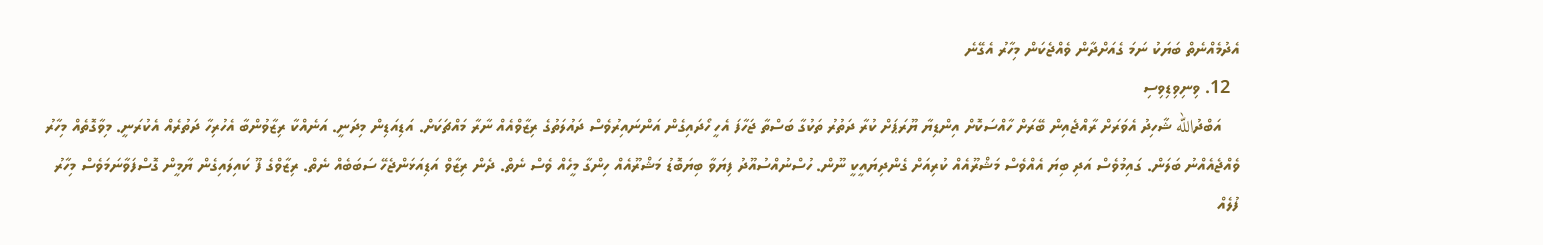އެދުމެއްނެތް ބަޔަކު ނަމަ ގެއަށްދާން ވެއްޖެކަން މިހާރު އެގޭނެ
  12. ވިނިވިޑިވިސި
    އަބްދުالله ޝާހިދު އެވަރަށް ރާއްޖެއިން ބޭރަށް ހާއްސަކޮށް އިންޑިޔާ ޔޫރަޕަށް ކުރާ ދަތުރު ތަކުގާ ބަސްތާ ޖަހާފަ އެހީ ހޯދައިގެން އަންނައިރުވެސް ދައުލަތުގެ ރިޒާވްއެއް ނާރާ މައްޗަކަށް. އަޑިއަޑިން މިދަނީ. އަނެއްކާ ރިޒާވުންބާ އެހުރިހާ ދަތުރެއް އެކުރަނީ. މިވާގޮތެއް މިހާރު ވެއްޖެއެއްނު ބަލަން. ގައިމުވެސް އަދި ބިޔަ އެއްވެސް މަޝްރޫއެއް ކުރިއަށް ގެންދިޔައީކީ ނޫން. ހުސްނުއްސުއޫދު ފިޔަވާ ބިޔަބޮޑު މަޝްރޫއެއް ހިންގާ މީހެއް ވެސް ނެތް. ދެން ރިޒާވް އަޑިއަޅަންޖެހޭ ސަބަބެއް ނެތް. ރިޒާވްގެ ފޫ ކައިލައިގެން ޔާމީން ގޮސްފަވާނަމަވެސް މިހާރު ފުލެއް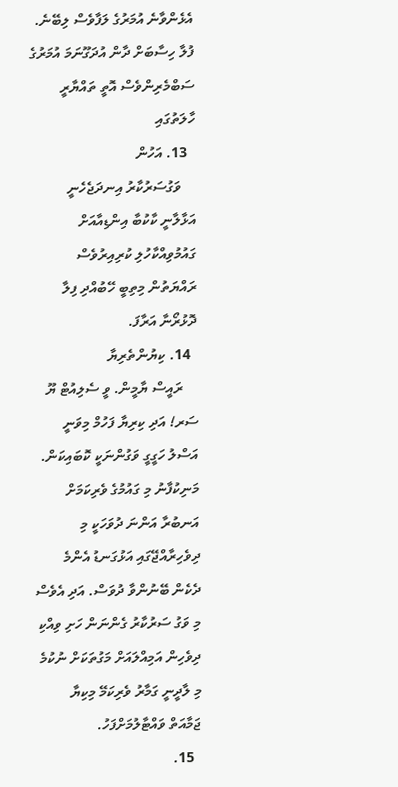އެޅެންވާނެ އުމަރުގެ ލަފާވެސް ލިބޭނެ. ފުލާ ހިސާބަށް ދާން އުދަގޫނަމަ އުމަރުގެ ސަބްމެރިންވެސް އޮތީ ތައްޔާރީ ހާލަތުގައި
  13. އަހުން
    ވަގުސަރުކާރު އިނދަޖެހެނީ އަޅާލާނީ ކާކުބާ އިންޑިއާއަށް ގައުމުވިއްކާހުލި ކުރިއިރުވެސް ރައްޔަތުން މިތިބީ ހޭބުއްދި ފިލާ ދޮޅުރޯނާ އަރާފަ.
  14. ކިޔުންތެރިޔާ
    ރައީސް ޔާމީން. ވީ ސެލިއުޓް ޔޫ ސަރ! އަދި ކިރިޔާ ފަހުމް މިވަނީ އަސްލު ހަގީގީ ވަގުންނަކީ ކޮބައިކަން. މަނިކުފާނު މި ގައުމުގެ ވެރިކަމަށް އަނބުރާ އަންނަ ދުވަހަކީ މި ދިވެހިރާއްޖޭގައި އަޅުގަނޑު އެންމެ ދެކެން ބޭނުންވާ ދުވަސް. އަދި އެވެސް މި ވަގު ސަރުކާރު ގެންނަން ހަށި ވިއްކި ދިވެހިން އަމިއްލައަށް މަގުތަކަށް ނުކުމެ މި ލާދީނީ ގަމާރު ވެރިކަމޭ މިކިޔާ ޖަމާއަތް ވައްޓާލުމަށްފަހު.
  15.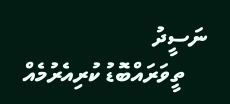ނަސީދު
    ތީވަރައްބޮޑު ކުރިއެރުމެއް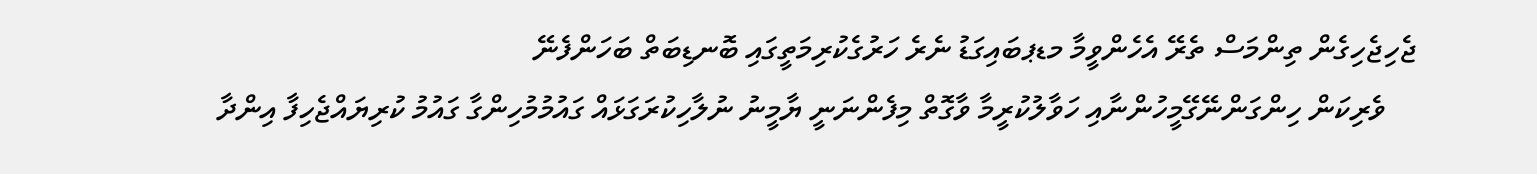ޖެހިޖެހިގެން ތިންމަސް ތެރޭ އެހެންވީމާ މޑޕބައިގަޑު ނެރެ ހަރުގެކުރިމަތީގައި ބޮނޑިބަތް ބަހަންފެނޭ
    ވެރިކަން ހިންގަންނޭގޭމީހުންނާއި ހަވާލުކުރީމާ ވާގޮތް މިފެންނަނީ ޔާމީނު ނުލާހިކުރަގަޅައް ގައުމުމުހިންގާ ގައުމު ކުރިޔައްޖެހިފާ އިންދާ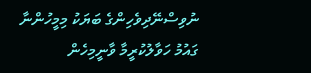ނުވިސްނޭދިވެހިންގެ ބަޔަކު މިމީހުންނާ ގައުމު ހަވާލުކުރީމާ ވާނީމިހެން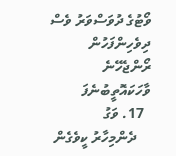ވޯޓުގެ ދުވަސްވަރު ވެސް ދިވެހިންފަހުން ރޯންޖެހޭނެ ވާހަކައޮތީބުނެފަ
  17. ވަގު
    ދެންމިހާރު ކީވެގެން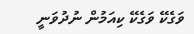ވަގެކޭ ވަގެކޭ ކިއަމުން ނުދުވަނީ